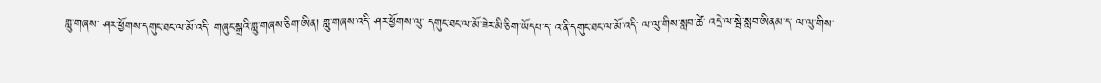གླུ་གཞས་ ཤར་ཕྱོགས་དགུང་ཐང་ལ་མོ་འདི་ གཞུང་སྒྲའི་གླུ་གཞས་ཅིག་ཨིན། གླུ་གཞས་འདི་ ཤར་ཕྱོགས་ལུ་ དགུང་ཐང་ལ་མོ་ཟེར་མི་ཅིག་ཡོདཔ་ད་ འ་ནི་དགུང་ཐང་ལ་མོ་འདི་ ལ་ལུ་གིས་སླབ་ཚེ་ འདྲེ་ལ་སྦེ་སླབ་ཨིནམ་ད་ ལ་ལུ་གིས་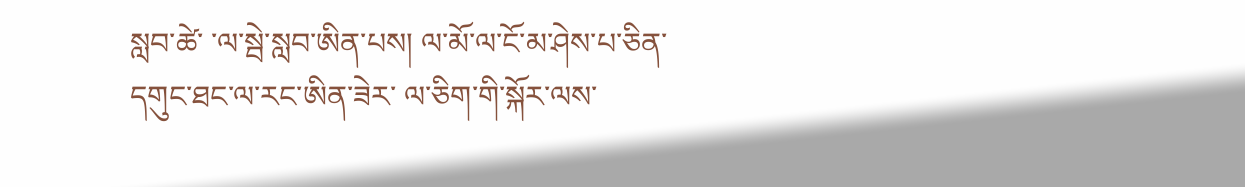སླབ་ཚེ་ ་ལ་སྦེ་སླབ་ཨིན་པས། ལ་མོ་ལ་ངོ་མ་ཤེས་པ་ཅིན་ དགུང་ཐང་ལ་རང་ཨིན་ཟེར་ ལ་ཅིག་གི་སྐོར་ལས་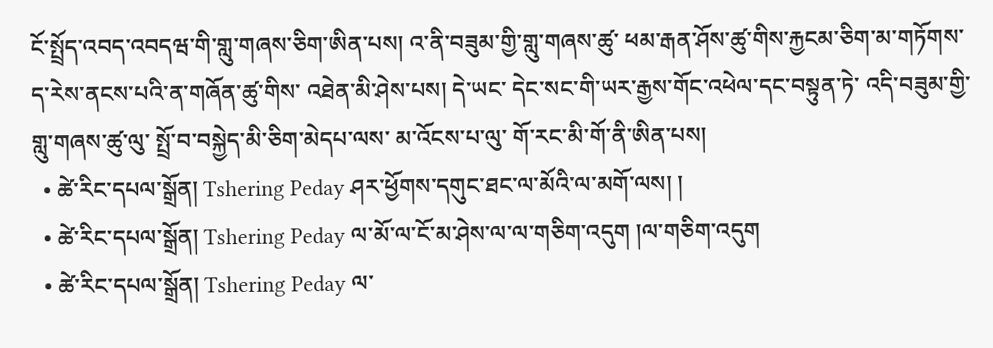ངོ་སྤྲོད་འབད་འབདཝ་གི་གླུ་གཞས་ཅིག་ཨིན་པས། འ་ནི་བཟུམ་གྱི་གླུ་གཞས་ཚུ་ ཕམ་རྒན་ཤོས་ཚུ་གིས་རྐྱངམ་ཅིག་མ་གཏོགས་ ད་རེས་ནངས་པའི་ན་གཞོན་ཚུ་གིས་ འཐེན་མི་ཤེས་པས། དེ་ཡང་ དེང་སང་གི་ཡར་རྒྱས་གོང་འཕེལ་དང་བསྟུན་ཏེ་ འདི་བཟུམ་གྱི་གླུ་གཞས་ཚུ་ལུ་ སྤྲོ་བ་བསྐྱེད་མི་ཅིག་མེདཔ་ལས་ མ་འོངས་པ་ལུ་ གོ་རང་མི་གོ་ནི་ཨིན་པས།
  • ཚེ་རིང་དཔལ་སྒྲོན། Tshering Peday ཤར་ཕྱོགས་དགུང་ཐང་ལ་མོའི་ལ་མགོ་ལས། །
  • ཚེ་རིང་དཔལ་སྒྲོན། Tshering Peday ལ་མོ་ལ་ངོ་མ་ཤེས་ལ་ལ་གཅིག་འདུག །ལ་གཅིག་འདུག
  • ཚེ་རིང་དཔལ་སྒྲོན། Tshering Peday ལ་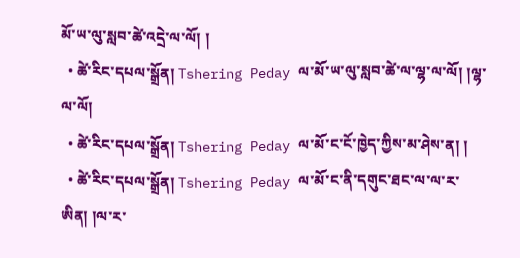མོ་ཡ་ལུ་སླབ་ཚེ་འདྲེ་ལ་ལོ། །
  • ཚེ་རིང་དཔལ་སྒྲོན། Tshering Peday ལ་མོ་ཡ་ལུ་སླབ་ཚེ་ལ་ལྷ་ལ་ལོ། །ལྷ་ལ་ལོ།
  • ཚེ་རིང་དཔལ་སྒྲོན། Tshering Peday ལ་མོ་ང་ངོ་ཁྱེད་ཀྱིས་མ་ཤེས་ན། །
  • ཚེ་རིང་དཔལ་སྒྲོན། Tshering Peday ལ་མོ་ང་ནི་དགུང་ཐང་ལ་ལ་ར་ཨིན། །ལ་ར་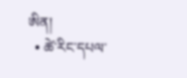ཨིན།
  • ཚེ་རིང་དཔལ་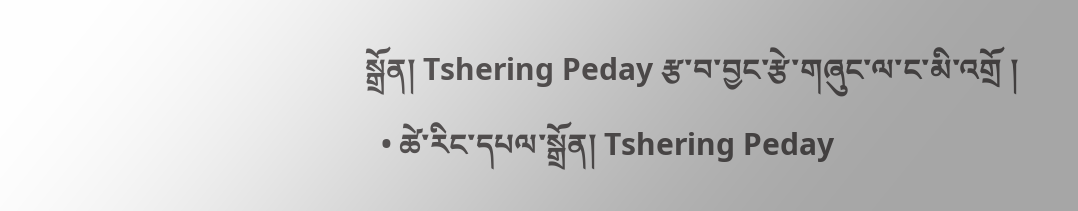སྒྲོན། Tshering Peday རྩ་བ་བྱང་རྩེ་གཞུང་ལ་ང་མི་འགྲོ །
  • ཚེ་རིང་དཔལ་སྒྲོན། Tshering Peday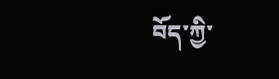བོད་ཀྱི་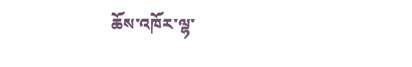ཆོས་འཁོར་ལྷ་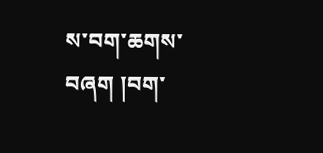ས་བག་ཆགས་བཞག །བག་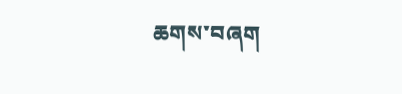ཆགས་བཞག